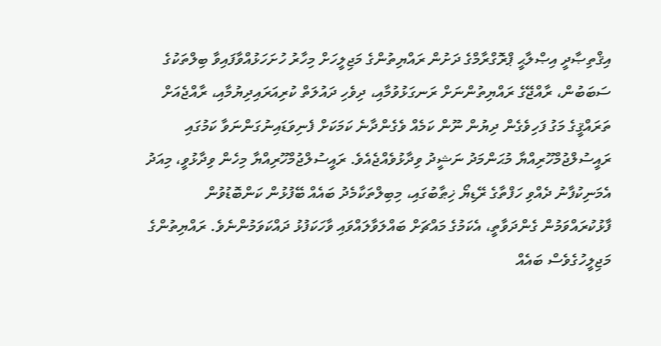އިޤްތިޞާދީ އިޞްލާޙީ ޕްރޮގްރާމްގެ ދަށުން ރައްޔިތުންގެ މަޖިލީހަށް މިހާރު ހުށަހަޅުއްވާފައިވާ ބިލްތަކުގެ ސަބަބުން، ރާއްޖޭގެ ރައްޔިތުންނަށް ރަނގަޅުވުމާއި، ދިވެހި ދައުލަތް ކުރިއަރައިދިޔުމާއި، ރާއްޖެއަށް ތަރައްޤީގެ މަގު ފަހިވެގެން ދިޔުން ނޫން ކަމެއް ވެގެންދާނެ ކަމަކަށް ފެނިވަޑައިނުގަންނަވާ ކަމުގައި ރައީސުލްޖުމްހޫރިއްޔާ މުޙަންމަދު ނަޝީދު ވިދާޅުވެއްޖެއެވެ. ރައީސުލްޖުމްހޫރިއްޔާ މިހެން ވިދާޅުވީ، މިއަދު އެމަނިކުފާނު ދެއްވި ހަފްތާގެ ރޭޑިޔޯ ޚިޠާބުގައި، މިބިލްތަކާމެދު ބައެއް ބޭފުޅުން ކަންބޮޑުވުން ފާޅުކުރައްވަމުން ގެންދަވާތީ، އެކަމުގެ މައްޗަށް ބައްލަވާލައްވައި ވާހަކަފުޅު ދައްކަވަމުންނެވެ. ރައްޔިތުންގެ މަޖިލީހުގެވެސް ބައެއް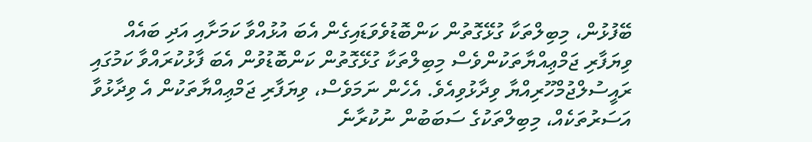ބޭފުޅުން، މިބިލްތަކާ ގުޅޭގޮތުން ކަންބޮޑުވެވަޑައިގެން އެބަ އުޅުއްވާ ކަމަށާއި އަދި ބައެއް ވިޔަފާރި ޖަމްޢިއްޔާތަކުންވެސް މިބިލްތަކާ ގުޅޭގޮތުން ކަންބޮޑުވުން އެބަ ފާޅުކުރައްވާ ކަމުގައި ރައީސުލްޖުމްހޫރިއްޔާ ވިދާޅުވިއެވެ. އެހެން ނަމަވެސް، ވިޔަފާރި ޖަމްޢިއްޔާތަކުން އެ ވިދާޅުވާ އަސަރުތަކެއް، މިބިލްތަކުގެ ސަބަބުން ނުކުރާނެ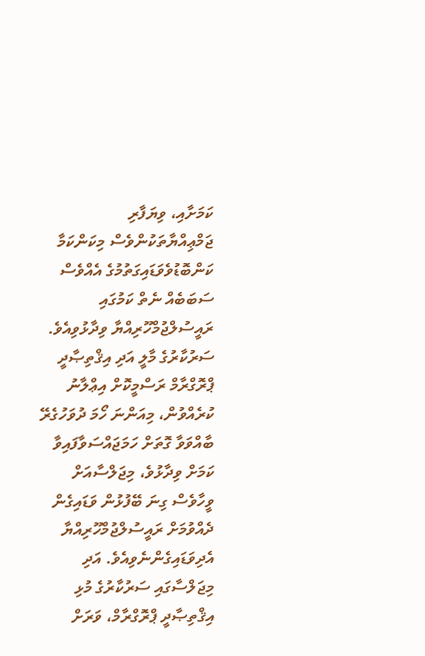ކަމަށާއި، ވިޔަފާރި ޖަމްޢިއްޔާތަކުންވެސް މިކަންކަމާ ކަންބޮޑުވެވަޑައިގަތުމުގެ އެއްވެސް ސަބަބެއް ނެތް ކަމުގައި ރައީސުލްޖުމްހޫރިއްޔާ ވިދާޅުވިއެވެ.
ސަރުކާރުގެ މާލީ އަދި އިޤްތިޞާދީ ޕްރޮގްރާމް ރަސްމީކޮށް އިޢްލާނު ކުރެއްވުން، މިއަންނަ ހޯމަ ދުވަހުގެރޭ ބާއްވަވާ ގޮތަށް ހަމަޖައްސަވާފައިވާ ކަމަށް ވިދާޅުވެ، މިޖަލްސާއަށް ވީހާވެސް ގިނަ ބޭފުޅުން ވަޑައިގެން ދެއްވުމަށް ރައީސުލްޖުމްހޫރިއްޔާ އެދިވަޑައިގެންނެވިއެވެ. އަދި މިޖަލްސާގައި ސަރުކާރުގެ މުޅި އިޤްތިޞާދީ ޕްރޮގްރާމް، ވަރަށް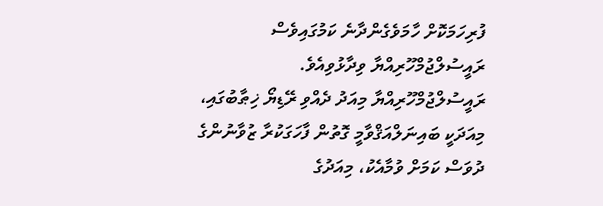ފުރިހަމަކޮށް ހާމަވެގެންދާނެ ކަމުގައިވެސް ރައީސުލްޖުމްހޫރިއްޔާ ވިދާޅުވިއެވެ.
ރައީސުލްޖުމްހޫރިއްޔާ މިއަދު ދެއްވި ރޭޑިޔޯ ޚިޠާބުގައި، މިއަދަކީ ބައިނަލްއަޤްވާމީ ގޮތުން ފާހަގަކުރާ ޒުވާނުންގެ ދުވަސް ކަމަށް ވުމާއެކު، މިއަދުގެ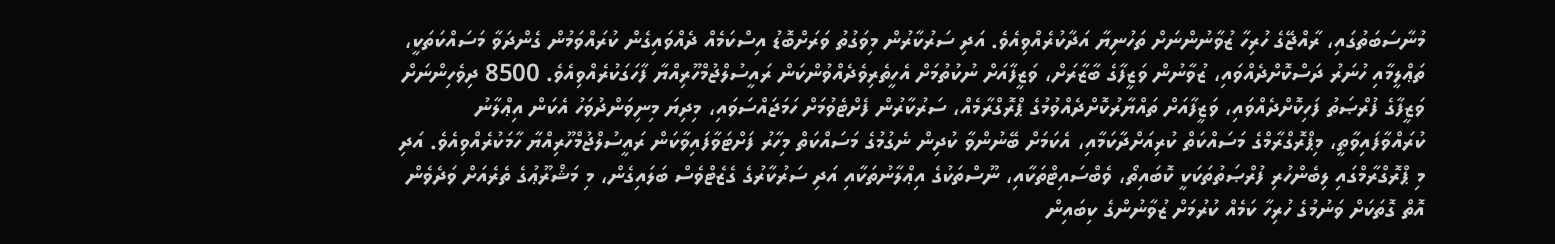މުނާސަބަތުގައި، ރާއްޖޭގެ ހުރިހާ ޒުވާނުންނަށް ތަހުނިޔާ އަދާކުރެއްވިއެވެ. އަދި ސަރުކާރުން މިވަގުތު ވަރަށްބޮޑު އިސްކަމެއް ދެއްވައިގެން ކުރައްވަމުން ގެންދަވާ މަސައްކަތަކީ، ތަޢްލީމާއި ހުނަރު ދަސްކޮށްދެއްވައި، ޒުވާނުން ވަޒީފާގެ ބާޒާރަށް، ވަޒީފާއަށް ނުކުތުމަށް އެހީތެރިވެދެއްވުންކަން ރައީސުލްޖުމްހޫރިއްޔާ ފާހަގަކުރެއްވިއެވެ. 8500 ދިވެހިންނަށް ވަޒީފާގެ ފުރްޞަތު ފަހިކޮށްދެއްވައި، ވަޒީފާއަށް ތައްޔާރުކޮށްދެއްވުމުގެ ޕްރޮގްރާމެއް، ސަރުކާރުން ފެށްޓެވުމަށް ހަމަޖައްސަވައި، މިދިޔަ މިނިވަންދުވަހު އެކަން އިޢްލާނު ކުރައްވާފައިވާތީ، މިޕްރޮގްރާމްގެ މަސައްކަތް ކުރިއަށްދާކަމާއި، އެކަމަށް ބޭނުންވާ ކުދިން ނެގުމުގެ މަސައްކަތް މިހާރު ފަށްޓަވާފައިވާކަން ރައީސުލްޖުމްހޫރިއްޔާ ހާމަކުރެއްވިއެވެ. އަދި މި ޕްރޮގްރާމްގައި ލިބެންހުރި ފުރްޞަތުތަކަކީ ކޮބައިތޯ، ވެބްސައިޓްތަކާއި، ނޫސްތަކުގެ އިޢްލާނުތަކާއި އަދި ސަރުކާރުގެ ގެޒެޓްވެސް ބަލައިގެން، މި މަޝްރޫޢުގެ ތެރެއަށް ވަދެވެން އޮތް ގޮތަކަށް ވަނުމުގެ ހުރިހާ ކަމެއް ކުރުމަށް ޒުވާނުންގެ ކިބައިން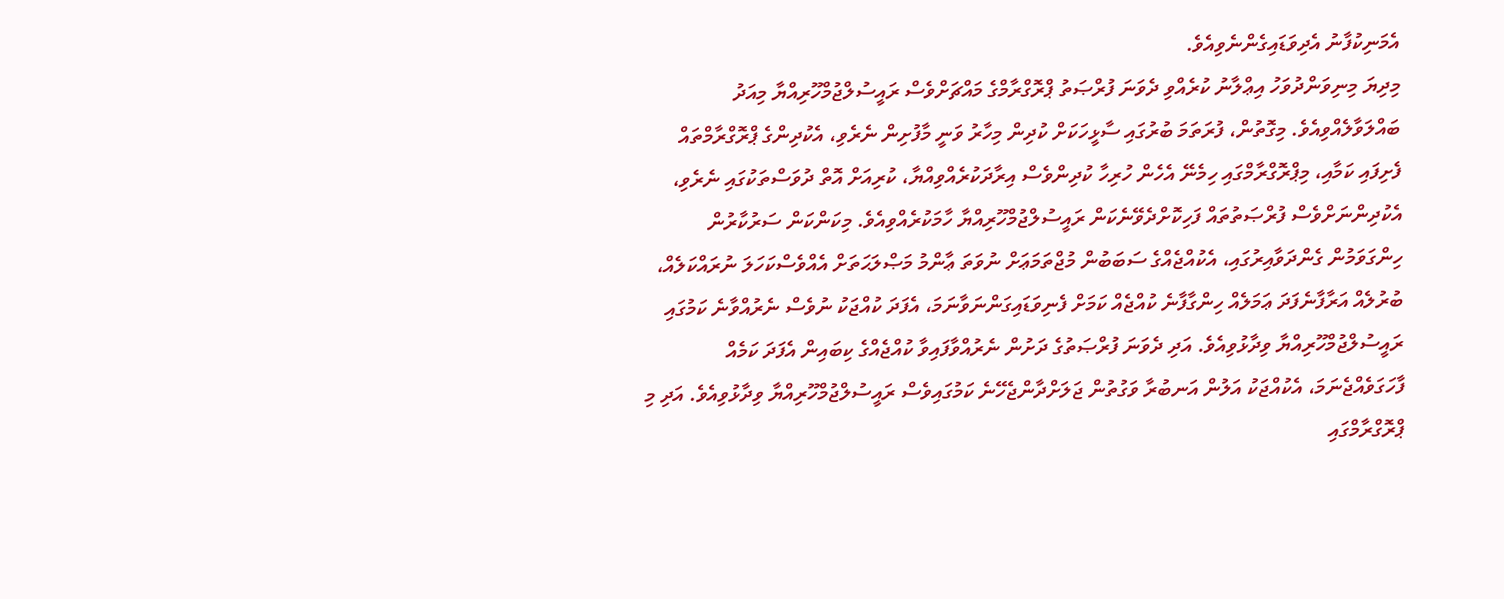އެމަނިކުފާނު އެދިވަޑައިގެންނެވިއެވެ.
މިދިޔަ މިނިވަންދުވަހު އިޢްލާނު ކުރެއްވި ދެވަނަ ފުރްޞަތު ޕްރޮގްރާމްގެ މައްޗަށްވެސް ރައީސުލްޖުމްހޫރިއްޔާ މިއަދު ބައްލަވާލެއްވިއެވެ. މިގޮތުން، ފުރަތަމަ ބުރުގައި ސާޅީހަކަށް ކުދިން މިހާރު ވަނީ މާފުށިން ނެރެވި، އެކުދިންގެ ޕްރޮގްރާމްތައް ފެށިފައި ކަމާއި، މިޕްރޮގްރާމްގައި ހިމެނޭ އެހެން ހުރިހާ ކުދިންވެސް އިރާދަކުރެއްވިއްޔާ، ކުރިއަށް އޮތް ދުވަސްތަކުގައި ނެރެވި، އެކުދިންނަށްވެސް ފުރްޞަތުތައް ފަހިކޮށްދެވޭނެކަން ރައީސުލްޖުމްހޫރިއްޔާ ހާމަކުރެއްވިއެވެ. މިކަންކަން ސަރުކާރުން ހިންގަވަމުން ގެންދަވާއިރުގައި، އެކުއްޖެއްގެ ސަބަބުން މުޖްތަމަޢަށް ނުވަތަ ޢާންމު މަޞްލަޙަތަށް އެއްވެސްކަހަލަ ނުރައްކަލެއް، ބުރުލެއް އަރާފާނެފަދަ ޢަމަލެއް ހިންގާފާނެ ކުއްޖެއް ކަމަށް ފެނިވަޑައިގަންނަވާނަމަ، އެފަދަ ކުއްޖަކު ނުވެސް ނެރުއްވާނެ ކަމުގައި ރައީސުލްޖުމްހޫރިއްޔާ ވިދާޅުވިއެވެ. އަދި ދެވަނަ ފުރްޞަތުގެ ދަށުން ނެރުއްވާފައިވާ ކުއްޖެއްގެ ކިބައިން އެފަދަ ކަމެއް ފާހަގަވެއްޖެނަމަ، އެކުއްޖަކު އަލުން އަނބުރާ ވަގުތުން ޖަލަށްދާންޖެހޭނެ ކަމުގައިވެސް ރައީސުލްޖުމްހޫރިއްޔާ ވިދާޅުވިއެވެ. އަދި މި ޕްރޮގްރާމްގައި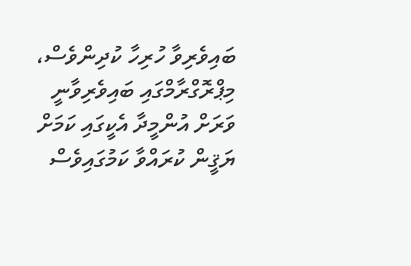ބައިވެރިވާ ހުރިހާ ކުދިންވެސް، މިޕްރޮގްރާމްގައި ބައިވެރިވާނީ ވަރަށް އުންމީދާ އެކީގައި ކަމަށް ޔަޤީން ކުރައްވާ ކަމުގައިވެސް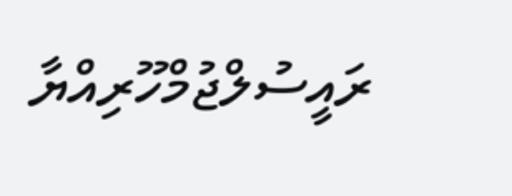ރައީސުލްޖުމްހޫރިއްޔާ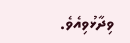ވިދާޅުވިއެވެ.